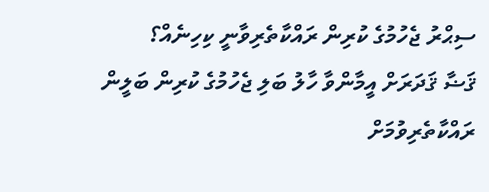ސިޙްރު ޖެހުމުގެ ކުރިން ރައްކާތެރިވާނީ ކިހިނެއް؟
ޤަޟާ ޤަދަރަށް އީމާންވާ ހާލު ބަލި ޖެހުމުގެ ކުރިން ބަލީން ރައްކާތެރިވުމަށް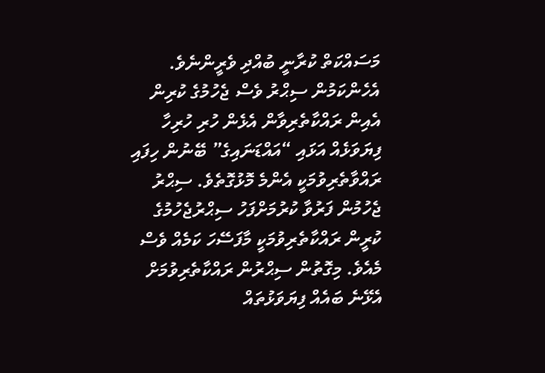މަސައްކަތް ކުރާނީ ބުއްދި ވެރީންނެވެ. އެހެންކަމުން ސިޙްރު ވެސް ޖެހުމުގެ ކުރިން އެއިން ރައްކާތެރިވާން އެޅެން ހުރި ހުރިހާ ފިޔަވަޅެއް އަޅައި “އައްޑަނައިގެ” ބޭނުން ހިފައި ރައްވާތެރިވުމަކީ އެންމެ މޮޅުގޮތެވެ. ސިޙްރު ޖެހުމުން ފަރުވާ ކުރުމަށްފަހު ސިޙްރުޖެހުމުގެ ކުރީން ރައްކާތެރިވުމަކީ މާފަސޭހަ ކަމެއް ވެސް މެއެވެ. މިގޮތުން ސިޙްރުން ރައްކާތެރިވުމަށް އެޅޭނެ ބައެއް ފިޔަވަޅުތައް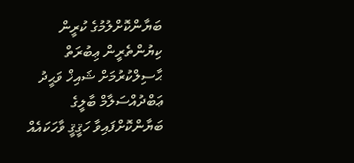ބަޔާންކޮށްލުމުގެ ކުރީން ކިޔުންތެރީން ޢިބުރަތް ޙާސިލްކުރުމަށް ޝައިޚް ވަޙީދު ޢަބްދުއްސަލާމް ބާލީގެ ބަޔާންކޮށްފައިވާ ހަޤީޤީ ވާހަކައެއް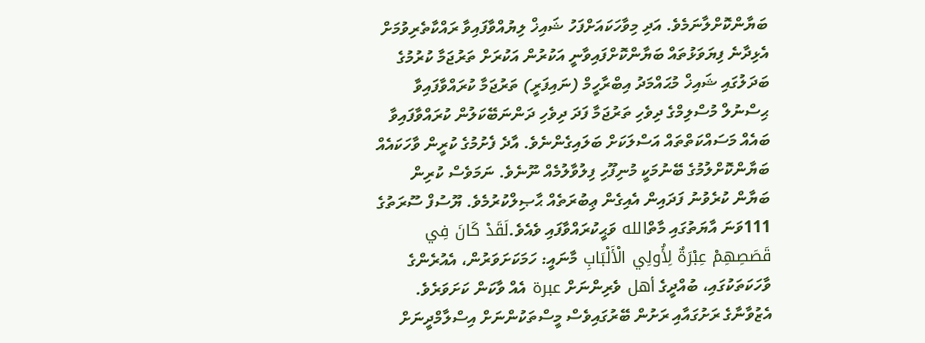ބަޔާންކޮށްލާނަމެވެ. އަދި މިވާހަކައަށްފަހު ޝައިޚް ލިޔުއްވާފައިވާ ރައްކާތެރިވުމަށް އެޅިދާނެ ފިޔަވަޅުތައް ބަޔާންކޮށްފައިވާނީ އަކުރުން އަކުރަށް ތަރުޖަމާ ކުރުމުގެ ބަދަލުގައި ޝައިޚް މުޙައްމަދު އިބްރާހީމް (ނައިފަރީ) ތަރުޖަމާ ކުރައްވާފައިވާ ޙިސްނުލް މުސްލިމްގެ ދިވެހި ތަރުޖަމާ ފަދަ ދިވެހި ދަންނަބޭކަލުން ކުރައްވާފައިވާ ބައެއް މަސައްކަތްތައް އަސްލަކަށް ބަލައިގެންނެވެ. އާދެ ފެށުމުގެ ކުރީން ވާހަކައެއް ބަޔާންކޮށްލުމުގެ ބޭނުމަކީ މުނިފޫހި ފިލުވާލުމެއް ނޫނެވެ. ނަމަވެސް ކުރިން ބަޔާން ކުރެވުނު ފަދައިން އެއިގެން ޢިބުރަތެއް ޙާޞިލްކުރުމެވެ. ޔޫސުފް ސޫރަތުގެ 111ވަނަ އާޔަތުގައި މާތްالله ވަޙީކުރައްވާފައި ވެއެވެ.لَقَدْ كَانَ فِي قَصَصِهِمْ عِبْرَةٌ لِأُولِي الْأَلْبَابِ މާނައީ: ހަމަކަށަވަރުން، އެއުރެންގެ ވާހަކަތަކުގައި، ބުއްދީގެ أهل ވެރިންނަށް عبرة އެއް ވާކަން ކަށަވަރެވެ.
އެޒުވާނާގެ ރަށުގައާއި ރަށުން ބޭރުގައިވެސް މީސްތަކުންނަށް އިސްލާމްދީނަށް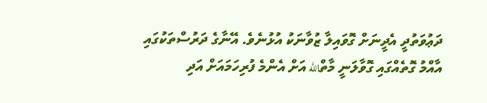ދަޢުވަތުދީ އެދީނަށް ގޮވައިލާ ޒުވާނަކު އުޅުނެވެ. އޭނާގެ ދަރުސްތަކުގައި އާއްމު ގޮތެއްގައި ގޮވާލަނީ މާތްالله އަށް އެންމެ ފުރިހަމައަށް އަދި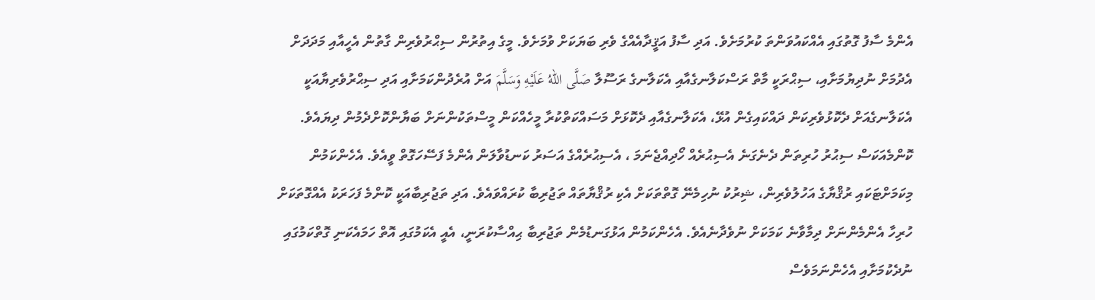އެންމެ ސާފު ގޮތުގައި އެއްކައުވަންތަ ކުރުމަށެވެ. އަދި ސާފު އަޤީދާއެއްގެ ވެރި ބަޔަކަށް ވުމަށެވެ. މީގެ އިތުރުން ސިޙްރުވެރިން ގާތުން އެހީއާއި މަދަދަށް އެދުމަށް ނުދިޔުމަށާއި، ސިޙްރަކީ މާތް ރަސްކަލާނގެއާއި އެކަލާނގެ ރަސޫލާ صَلَّى اللهُ عَلَيْهِ وَسَلَّمَ އަށް އުރެދުންކަމަށާއި އަދި ސިޙްރުވެރިޔާއަކީ އެކަލާނގެއަށް ދެކޮޅުވެރިކަން ދައްކައިގެން އުޅޭ، އެކަލާނގެއާއި ދެކޮޅަށް މަސައްކަތްކުރާ މީހެއްކަން މީސްތަކުންނަށް ބަޔާންކޮށްދެމުން ދިޔައެވެ.
ކޮންމެއަކަސް ސިޙުރު ހުރިތަން ދެނެގަނެ އެސިޙުރެއް ހޯދިއްޖެނަމަ ، އެސިޙުރެއްގެ އަސަރު ކަނޑުވާލަން އެންމެ ފަސޭހަގޮތް ވީއެވެ. އެހެންކަމުން މިކަމަށްޓަކައި ރުޤްޔާގެ އަހުލުވެރިން، ޝިރުކު ނުހިމެނޭ ގޮތްތަކަށް އެކި ރުޤްޔާތައް ތަޖުރިބާ ކުރައްވައެވެ. އަދި ތަޖުރިބާއަކީ ކޮންމެ ފަހަރަކު އެއްގޮތަކަށް ހުރިހާ އެންމެންނަށް ދިމާވާނެ ކަމަކަށް ނުވެދާނެއެވެ. އެހެންކަމުން އަޅުގަނޑުމެން ތަޖުރިބާ ޙިއްސާކުރަނީ، އެއީ އެކަމުގައި އޮތް ހަމައެކަނި ގޮތްކަމުގައި ނުދެކުމަށާއި އެހެންނަމަވެސް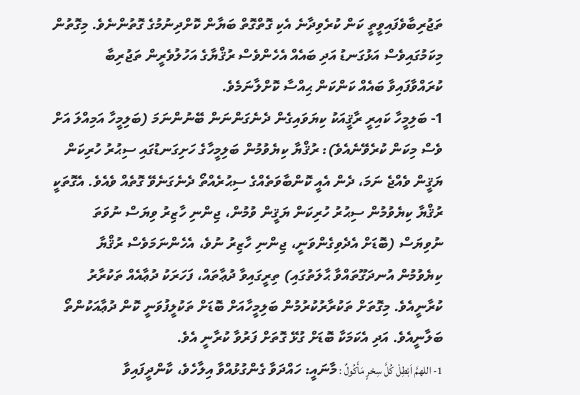ތަޖުރިބާވެފައިވީތީ ކަން ކުރެވިދާނެ އެކި ގޮތްގޮތް ބަޔާން ކޮށްދިނުމުގެ ގޮތުންނެވެ. މިގޮތުން މިކަމުގައިވެސް އަޅުގަނޑު އަދި ބައެއް އެހެންވެސް ރުޤްޔާގެ އަހުލުވެރީން ތަޖުރިބާ ކުރައްވާފައިވާ ބައެއް ކަންކަން ޙިއްސާ ކޮށްލާނަމެވެ.
1- ބަލިމީހާ ކައިރީ ރާޤީއަކު ކިޔަވައިގެން ދެނެގަންނަން ބޭނުންނަމަ (ބަލިމީހާ އަމިއްލަ އަށް ވެސް މިކަން ކުރެވޭނެއެވެ): ރުޤްޔާ ކިޔެވުމުން ބަލިމީހާގެ ހަށިގަނޑުގައި ސިޙުރު ހުރިކަން ޔަޤީން ވެއްޖެ ނަމަ، ދެން އެއީ ކޮންބާވަތެއްގެ ސިޙުރެއްތޯ ދެނެގަނެވޭ ގޮތެއް ވެއެވެ. އެގޮތަކީ ރުޤްޔާ ކިޔެވުމުން ސިޙުރު ހުރިކަން ޔަޤީން ވުމުން، ޖިންނި ހާޒިރު ވިޔަސް ނުވަތަ ނުވިޔަސް (ބޮޑަށް އެދެވިގެންވަނީ، ޖިންނި ހާޒިރު ނުވެ، އެހެންނަމަވެސް ރުޤްޔާ ކިޔެވުމުން އުނދަގޫތައްވާ ޙާލަތުގައި) ތިރީގައިވާ ދުޢާތައް، ފަހަރަކު ދުޢާއެއް ތަކުރާރު ކުރާނީއެވެ. މިގޮތަށް ތަކުރާރުކުރުމުން ބަލިމީހާއަށް ބޮޑަށް ތަކުލީފުވަނީ ކޮން ދުޢާއަކުންތޯ ބަލާނީއެވެ. އަދި އެކަމަކާ ބޮޑަށް ގުޅޭ ގޮތަށް ފަރުވާ ކުރާނީ އެވެ.
1- اللهمَّ اَبْطِلْ كُلَّ سِحْرٍ مَأَكُولٌ : މާނައީ: ހައްދަވާ ގެންގުޅުއްވާ އިލާހެވެ، ކާންދީފައިވާ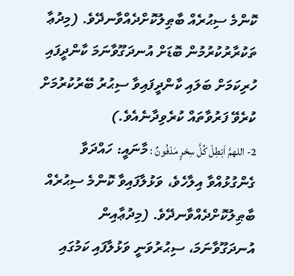ކޮންމެ ސިޙުރެއް ބާޠިލުކޮށްދެއްވާނދޭވެ. (މިދުޢާ ތަކުރާރުކުރުމުން ބޮޑަށް އުނދަގޫވާނަމަ ކާންދީފައި ހުރިކަމަށް ބަލައި ކާންދީފައިވާ ސިޙުރު ބޭރުކުރުމަށް ކުރެވޭ ފަރުވާތައް ކުރެވިދާނެއެވެ.)
2- اللهمَّ اَبْطِلْ كُلَّ سِحْرٍ مَدْفُونٌ : މާނައީ: ހައްދަވާ ގެންގުޅުއްވާ އިލާހެވެ، ވަޅުލާފައިވާ ކޮންމެ ސިޙުރެއް ބާޠިލުކޮށްދެއްވާނދޭވެ. (މިދުޢާއިން އުނދަގޫވާނަމަ، ސިޙުރުވަނީ ވަޅުލާފައި ކަމުގައި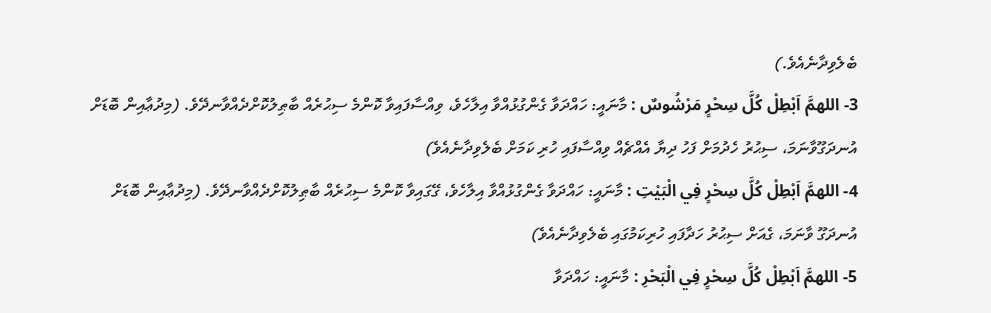ބެލެވިދާނެއެވެ.)
3- اللهمَّ اَبْطِلْ كُلَّ سِحْرٍ مَرْشُوسٌ : މާނައީ: ހައްދަވާ ގެންގުޅުއްވާ އިލާހެވެ، ވިއްސާފައިވާ ކޮންމެ ސިޙުރެއް ބާޠިލުކޮށްދެއްވާނދޭވެ. (މިދުޢާއިން ބޮޑަށް އުނދަގޫވާނަމަ، ސިޙުރު ހެދުމަށް ފަހު ދިޔާ އެއްޗެއް ވިއްސާފައި ހުރި ކަމަށް ބެލެވިދާނެއެވެ)
4- اللهمَّ اَبْطِلْ كُلَّ سِحْرٍ فِي الْبَيْتِ : މާނައީ: ހައްދަވާ ގެންގުޅުއްވާ އިލާހެވެ، ގޭގައިވާ ކޮންމެ ސިޙުރެއް ބާޠިލުކޮށްދެއްވާނދޭވެ. (މިދުޢާއިން ބޮޑަށް އުނދަގޫ ވާނަމަ، ގެއަށް ސިޙުރު ހަދާފައި ހުރިކަމުގައި ބެލެވިދާނެއެވެ)
5- اللهمَّ اَبْطِلْ كُلَّ سِحْرٍ فِي الْبَحْرِ : މާނައީ: ހައްދަވާ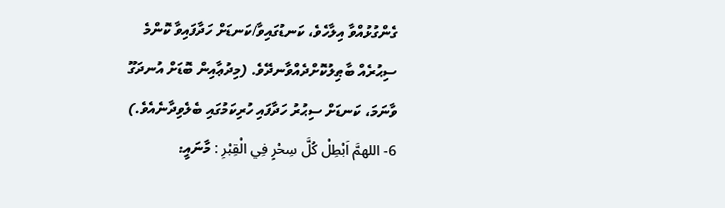ގެންގުޅުއްވާ އިލާހެވެ، ކަނޑުގައިވާ/ކަނޑަށް ހަދާފައިވާ ކޮންމެ ސިޙުރެއް ބާޠިލުކޮށްދެއްވާނދޭވެ. (މިދުޢާއިން ބޮޑަށް އުނދަގޫ ވާނަމަ، ކަނޑަށް ސިޙުރު ހަދާފައި ހުރިކަމުގައި ބެލެވިދާނެއެވެ.)
6- اللهمَّ اَبْطِلْ كُلَّ سِحْرٍ فِي الْقِبْرِ : މާނައީ: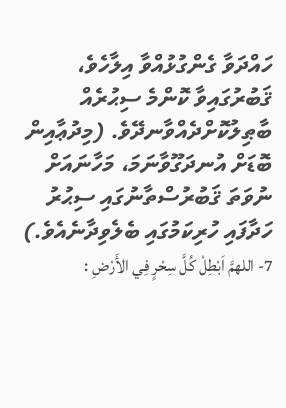ހައްދަވާ ގެންގުޅުއްވާ އިލާހެވެ، ޤަބުރުގައިވާ ކޮންމެ ސިޙުރެއް ބާޠިލުކޮށްދެއްވާނދޭވެ. (މިދުޢާއިން ބޮޑަށް އުނދަގޫވާނަމަ، މަހާނައަށް ނުވަތަ ޤަބުރުސްތާނުގައި ސިޙުރު ހަދާފައި ހުރިކަމުގައި ބެލެވިދާނެއެވެ.)
7- اللهمَّ اَبْطِلْ كُلَّ سِحْرٍ فِي الأَرْضِ :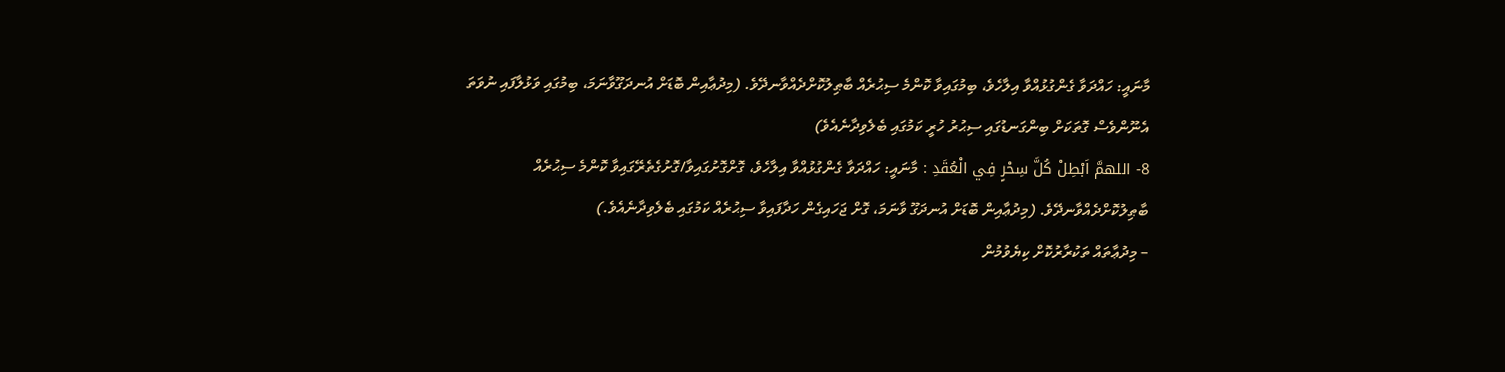މާނައީ: ހައްދަވާ ގެންގުޅުއްވާ އިލާހެވެ، ބިމުގައިވާ ކޮންމެ ސިޙުރެއް ބާޠިލުކޮށްދެއްވާނދޭވެ. (މިދުޢާއިން ބޮޑަށް އުނދަގޫވާނަމަ، ބިމުގައި ވަޅުލާފައި ނުވަތަ އެނޫންވެސް ގޮތަކަށް ބިންގަނޑުގައި ސިޙުރު ހުރީ ކަމުގައި ބެލެވިދާނެއެވެ)
8- اللهمَّ اَبْطِلْ كُلَّ سِحْرٍ فِي الْعُقَدِ : މާނައީ: ހައްދަވާ ގެންގުޅުއްވާ އިލާހެވެ، ގޮށްގޮށުގައިވާ/ގޮށުގެތެރޭގައިވާ ކޮންމެ ސިޙުރެއް ބާޠިލުކޮށްދެއްވާނދޭވެ. (މިދުޢާއިން ބޮޑަށް އުނދަގޫ ވާނަމަ، ގޮށް ޖަހައިގެން ހަދާފައިވާ ސިޙުރެއް ކަމުގައި ބެލެވިދާނެއެވެ.)
– މިދުޢާތައް ތަކުރާރުކޮށް ކިޔެވުމުން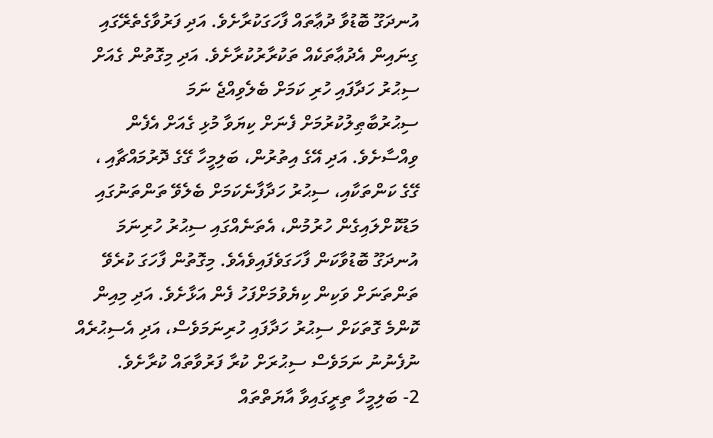އުނދަގޫ ބޮޑުވާ ދުޢާތައް ފާހަގަކުރާށެވެ. އަދި ފަރުވާގެތެރޭގައި ގިނައިން އެދުޢާތަކެއް ތަކުރާރުކުރާށެވެ. އަދި މިގޮތުން ގެއަށް ސިޙުރު ހަދާފައި ހުރި ކަމަށް ބެލެވިއްޖެ ނަމަ ސިޙުރުބާޠިލުކުރުމަށް ފެނަށް ކިޔަވާ މުޅި ގެއަށް އެފެން ވިއްސާށެވެ. އަދި އޭގެ އިތުރުން، ބަލިމީހާ ގޭގެ ދޮރުމައްޗާއި ، ގޭގެ ކަންތަކާއި، ސިޙުރު ހަދާފާނެކަމަށް ބެލެވޭ ތަންތަނުގައި މަޑުކޮށްލައިގެން ހުރުމުން، އެތަނެއްގައި ސިޙުރު ހުރިނަމަ އުނދަގޫ ބޮޑުވާކަން ފާހަގަވެފައިވެއެވެ. މިގޮތުން ފާހަގަ ކުރެވޭ ތަންތަނަށް ވަކިން ކިޔެވުމަށްފަހު ފެން އަޅާށެވެ. އަދި މިއިން ކޮންމެ ގޮތަކަށް ސިޙުރު ހަދާފައި ހުރިނަމަވެސް، އަދި އެސިޙުރެއް ނުފެނުނު ނަމަވެސް ސިޙުރަށް ކުރާ ފަރުވާތައް ކުރާށެވެ.
2- ބަލިމީހާ ތިރީގައިވާ އާޔަތްތައް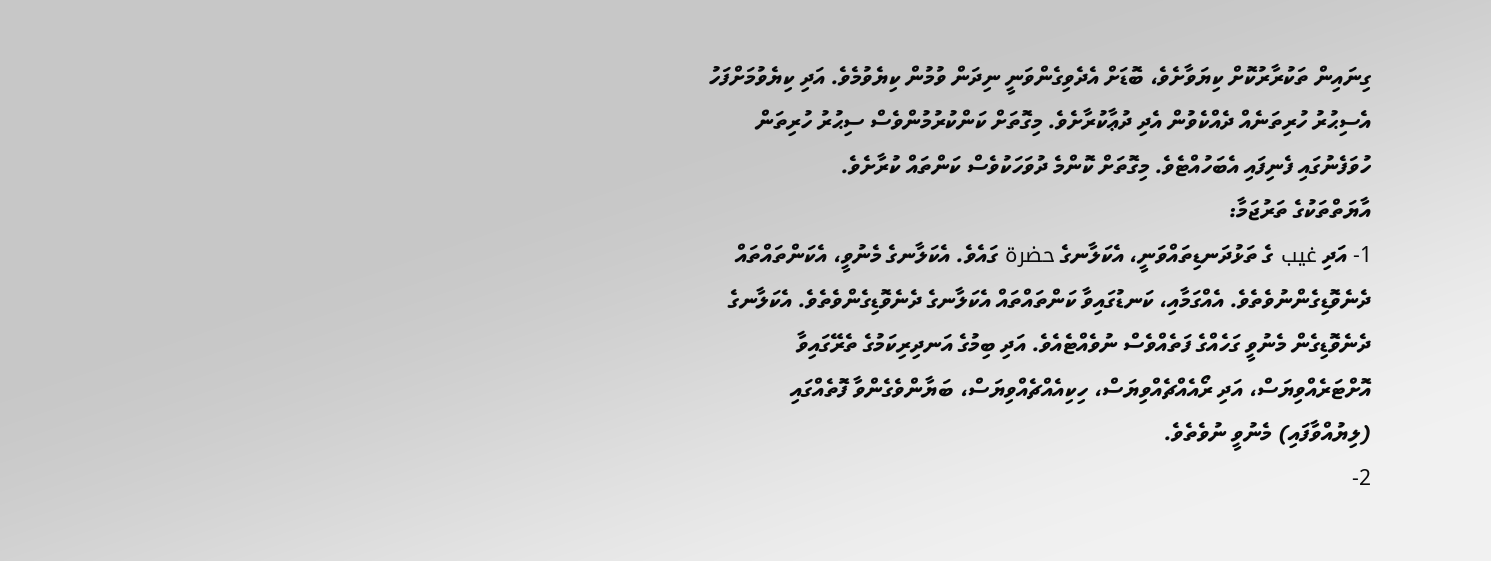ގިނައިން ތަކުރާރުކޮށް ކިޔަވާށެވެ، ބޮޑަށް އެދެވިގެންވަނީ ނިދަން ވުމުން ކިޔެވުމެވެ. އަދި ކިޔެވުމަށްފަހު އެސިޙުރު ހުރިތަނެއް ދެއްކެވުން އެދި ދުޢާކުރާށެވެ. މިގޮތަށް ކަންކުރުމުންވެސް ސިޙުރު ހުރިތަން ހުވަފެނުގައި ފެނިފައި އެބަހުއްޓެވެ. މިގޮތަށް ކޮންމެ ދުވަހަކުވެސް ކަންތައް ކުރާށެވެ.
އާޔަތްތަކުގެ ތަރުޖަމާ:
1- އަދި غيب ގެ ތަޅުދަނޑިތައްވަނީ، އެކަލާނގެ حضرة ގައެވެ. އެކަލާނގެ މެނުވީ، އެކަންތައްތައް ދެނެވޮޑިގެންނުވެތެވެ. އެއްގަމާއި، ކަނޑުގައިވާ ކަންތައްތައް އެކަލާނގެ ދެނެވޮޑިގެންވެތެވެ. އެކަލާނގެ ދެނެވޮޑިގެން މެނުވީ ގަހެއްގެ ފަތެއްވެސް ނުވެއްޓެއެވެ. އަދި ބިމުގެ އަނދިރިކަމުގެ ތެރޭގައިވާ އޮށްޓަރެއްވިޔަސް، އަދި ރޯއެއްޗެއްވިޔަސް، ހިކިއެއްޗެއްވިޔަސް، ބަޔާންވެގެންވާ ފޮތެއްގައި (ލިޔުއްވާފައި) މެނުވީ ނުވެތެވެ.
2-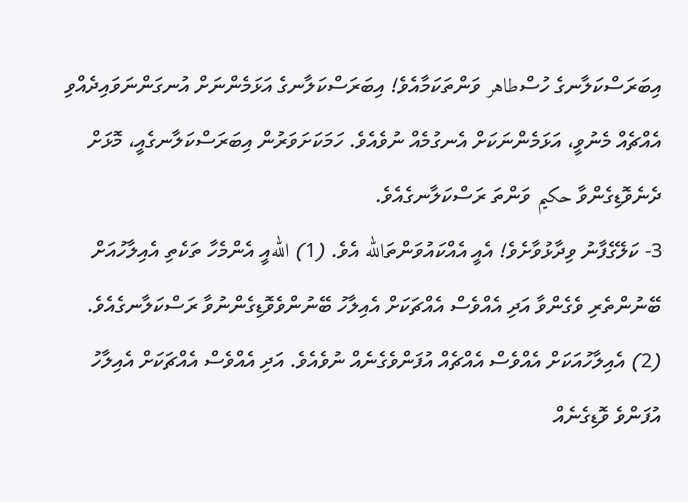އިބަރަސްކަލާނގެ ހުސްطاهر ވަންތަކަމާއެވެ! އިބަރަސްކަލާނގެ އަޅަމެންނަށް އުނގަންނަވައިދެއްވި އެއްޗެއް މެނުވީ، އަޅަމެންނަކަށް އެނގުމެއް ނުވެއެވެ. ހަމަކަށަވަރުން އިބަރަސްކަލާނގެއީ، މޮޅަށް ދެނެވޮޑިގެންވާ حكيم ވަންތަ ރަސްކަލާނގެއެވެ.
3- ކަލޭގެފާނު ވިދާޅުވާށެވެ! އެއީ އެއްކައުވަންތަالله އެވެ. (1) اللهއީ އެންމެހާ ތަކެތި އެއިލާހުއަށް ބޭނުންތެރި ވެގެންވާ އަދި އެއްވެސް އެއްޗަކަށް އެއިލާހު ބޭނުންވެވޮޑިގެންނުވާ ރަސްކަލާނގެއެވެ. (2) އެއިލާހުއަކަށް އެއްވެސް އެއްޗެއް އުފަންވެގެނެއް ނުވެއެވެ. އަދި އެއްވެސް އެއްޗަކަށް އެއިލާހު އުފަންވެ ވޮޑިގެނެއް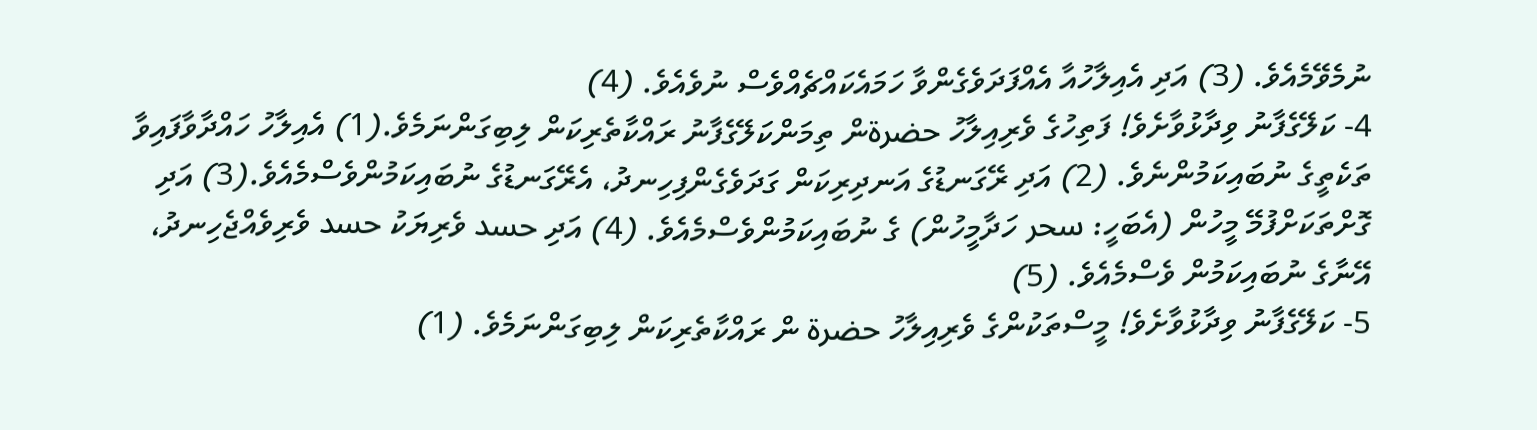ނުމެވޭމެއެވެ. (3) އަދި އެއިލާހުއާ އެއްފަދަވެގެންވާ ހަމައެކައްޗެއްވެސް ނުވެއެވެ. (4)
4- ކަލޭގެފާނު ވިދާޅުވާށެވެ! ފަތިހުގެ ވެރިއިލާހު حضرةން ތިމަންކަލޭގެފާނު ރައްކާތެރިކަން ލިބިގަންނަމެވެ.(1) އެއިލާހު ހައްދާވާފައިވާ ތަކެތީގެ ނުބައިކަމުންނެވެ. (2) އަދި ރޭގަނޑުގެ އަނދިރިކަން ގަދަވެގެންފިހިނދު، އެރޭގަނޑުގެ ނުބައިކަމުންވެސްމެއެވެ.(3) އަދި ގޮށްތަކަށްފުމޭ މީހުން (އެބަހީ: سحر ހަދާމީހުން) ގެ ނުބައިކަމުންވެސްމެއެވެ. (4) އަދި حسد ވެރިޔަކު حسد ވެރިވެއްޖެހިނދު، އޭނާގެ ނުބައިކަމުން ވެސްމެއެވެ. (5)
5- ކަލޭގެފާނު ވިދާޅުވާށެވެ! މީސްތަކުންގެ ވެރިއިލާހު حضرة ން ރައްކާތެރިކަން ލިބިގަންނަމެވެ. (1)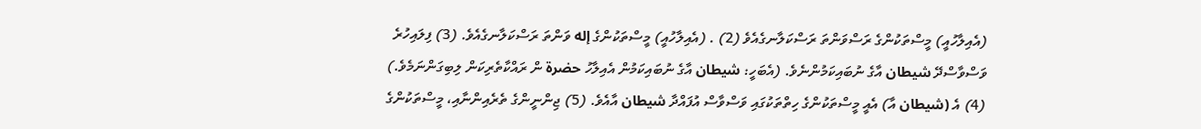(އެއިލާހުއީ) މީސްތަކުންގެ ރަސްވަންތަ ރަސްކަލާނގެއެވެ (2) . (އެއިލާހުއީ) މީސްތަކުންގެ إله ވަންތަ ރަސްކަލާނގެއެވެ. (3) ފިލައިހުރެ ވަސްވާސްދޭ شيطان އާގެ ނުބައިކަމުންނެވެ. (އެބަހީ: شيطان އާގެ ނުބައިކަމުން އެއިލާހު حضرة ން ރައްކާތެރިކަން ލިބިގަންނަމެވެ.) (4) އެ (شيطان އާ) އެއީ މީސްތަކުންގެ ހިތްތަކުގައި ވަސްވާސް އުފައްދާ شيطان އާއެވެ. (5) ޖިންނީންގެ ތެރެއިންނާއި، މީސްތަކުންގެ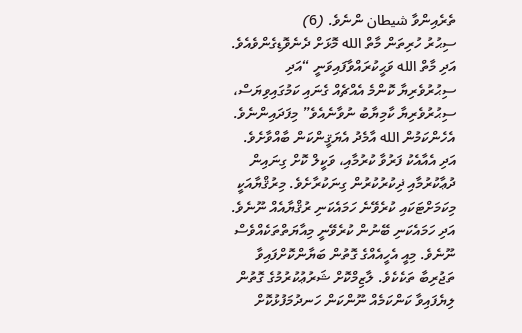ތެރެއިންވާ شيطان ންނެވެ. (6)
ސިޙުރު ހުރިތަން މާތް الله މޮޅަށް ދެނެވޮޑިގެންވެއެވެ. އަދި މާތް الله ވަޙީކުރައްވާފައިވަނީ “އަދި ސިޙުރުވެރިޔާ ކޮންމެ އެއްޗެއް ގެނައި ކަމުގައިވިޔަސް، ސިޙުރުވެރިޔާ ކާމިޔާބު ނުވާނެއެވެ” މިފަދައިންނެވެ. އެހެންކަމުން الله އާމެދު އެޔަޤީންކަން ބާއްވާށެވެ. އަދި އެއާއެކު ފަރުވާ ކުރުމާއި، ވަކީލް ކޮށް ގިނައިން ދުޢާކުރުމާއި ޛިކުރުކުރުން ގިނަކުރާށެވެ. މިރުޤްޔާއަކީ މިކަމަށްޓަކައި ކުރެވޭނެ ހަމައެކަނި ރުޤްޔާއެއް ނޫނެވެ. އަދި ހަމައެކަނި ބޭނުން ކުރެވޭނީ މިއާޔަތްތަކެއްވެސް ނޫނެވެ. މިއީ އެހީއެއްގެ ގޮތުން ބަޔާންކޮށްފައިވާ ތަޖުރިބާ ތަކެކެވެ. ލާޒިމްކޮށް ޝަރުޢުކުރުމުގެ ގޮތުން ލިޔެފައިވާ ކަންކަމެއް ނޫންކަން ހަނދުމަފުޅުކޮށް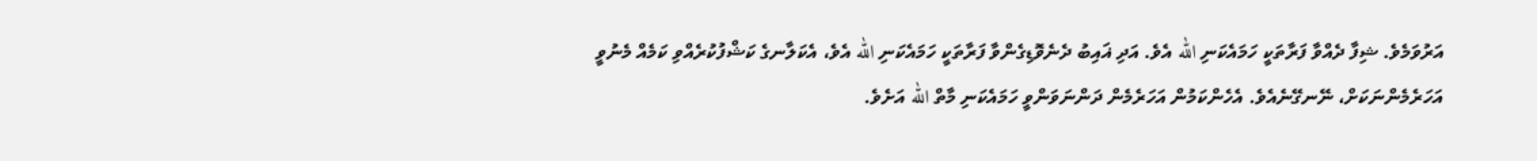އަރުވަމެވެ. ޝިފާ ދެއްވާ ފަރާތަކީ ހަމައެކަނި الله އެވެ. އަދި ޣައިބު ދެނެވޮޑިގެންވާ ފަރާތަކީ ހަމައެކަނި الله އެވެ، އެކަލާނގެ ކަޝްފުކުރެއްވި ކަމެއް މެނުވީ އަހަރެމެންނަކަށް، ނޭނގޭނެއެވެ. އެހެންކަމުން އަހަރެމެން ދަންނަވަންވީ ހަމައެކަނި މާތް الله އަށެވެ.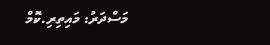މަސްދަރު: މައިތިރި.ކޮމް